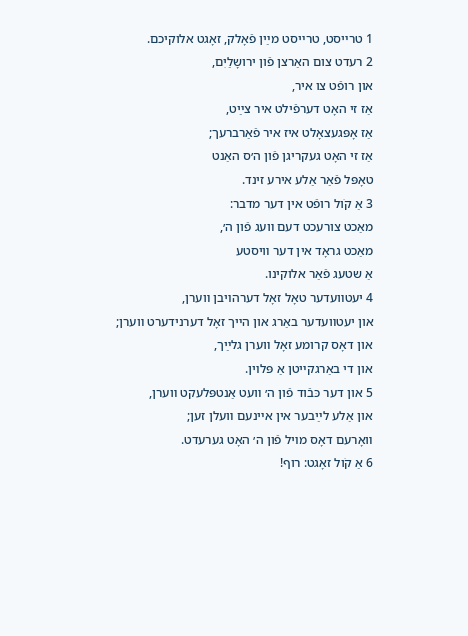1 טרײסט, טרײסט מײַן פֿאָלק, זאָגט אלוקיכם.
2 רעדט צום האַרצן פֿון ירושָלַיִם,
און רופֿט צו איר,
אַז זי האָט דערפֿילט איר צײַט,
אַז אָפּגעצאָלט איז איר פֿאַרברעך;
אַז זי האָט געקריגן פֿון ה׳ס האַנט
טאָפּל פֿאַר אַלע אירע זינד.
3 אַ קֹול רופֿט אין דער מדבר:
מאַכט צורעכט דעם װעג פֿון ה׳,
מאַכט גראָד אין דער װיסטע
אַ שטעג פֿאַר אלוקינו.
4 יעטװעדער טאָל זאָל דערהױבן װערן,
און יעטװעדער באַרג און הײך זאָל דערנידערט װערן;
און דאָס קרומע זאָל װערן גלײַך,
און די באַרגקײטן אַ פּלױן.
5 און דער כּבֿוד פֿון ה׳ װעט אַנטפּלעקט װערן,
און אַלע לײַבער אין אײנעם װעלן זען;
װאָרעם דאָס מױל פֿון ה׳ האָט גערעדט.
6 אַ קֹול זאָגט: רוף!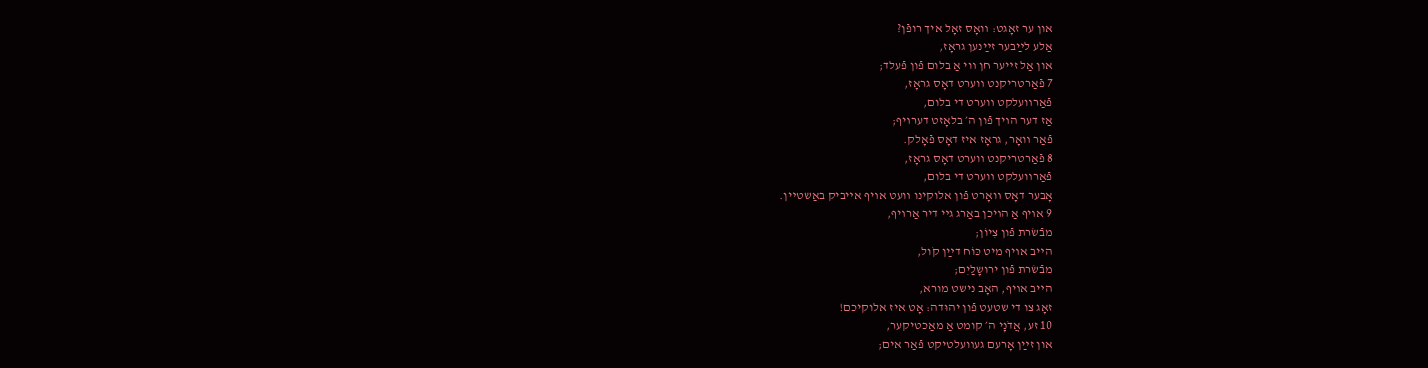און ער זאָגט: װאָס זאָל איך רופֿן?
אַלע לײַבער זײַנען גראָז,
און אַל זײער חן װי אַ בלום פֿון פֿעלד;
7 פֿאַרטריקנט װערט דאָס גראָז,
פֿאַרװעלקט װערט די בלום,
אַז דער הױך פֿון ה׳ בלאָזט דערױף;
פֿאַר װאָר, גראָז איז דאָס פֿאָלק.
8 פֿאַרטריקנט װערט דאָס גראָז,
פֿאַרװעלקט װערט די בלום,
אָבער דאָס װאָרט פֿון אלוקינו װעט אױף אײביק באַשטײן.
9 אױף אַ הױכן באַרג גײ דיר אַרױף,
מבֿשׂרת פֿון צִיוֹן;
הײב אױף מיט כּוֹח דײַן קֹול,
מבֿשׂרת פֿון ירושָלַיִם;
הײב אױף, האָב נישט מורא,
זאָג צו די שטעט פֿון יהוּדה: אָט איז אלוקיכם!
10 זע, אֲדֹנָי ה׳ קומט אַ מאַכטיקער,
און זײַן אָרעם געװעלטיקט פֿאַר אים;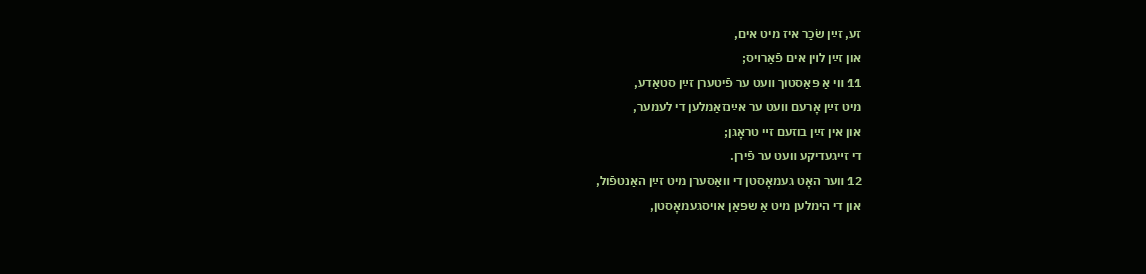זע, זײַן שׂכַר איז מיט אים,
און זײַן לױן אים פֿאַרױס;
11 װי אַ פּאַסטוך װעט ער פֿיטערן זײַן סטאַדע,
מיט זײַן אָרעם װעט ער אײַנזאַמלען די לעמער,
און אין זײַן בוזעם זײ טראָגן;
די זײגעדיקע װעט ער פֿירן.
12 װער האָט געמאָסטן די װאַסערן מיט זײַן האַנטפֿול,
און די הימלען מיט אַ שפּאַן אױסגעמאָסטן,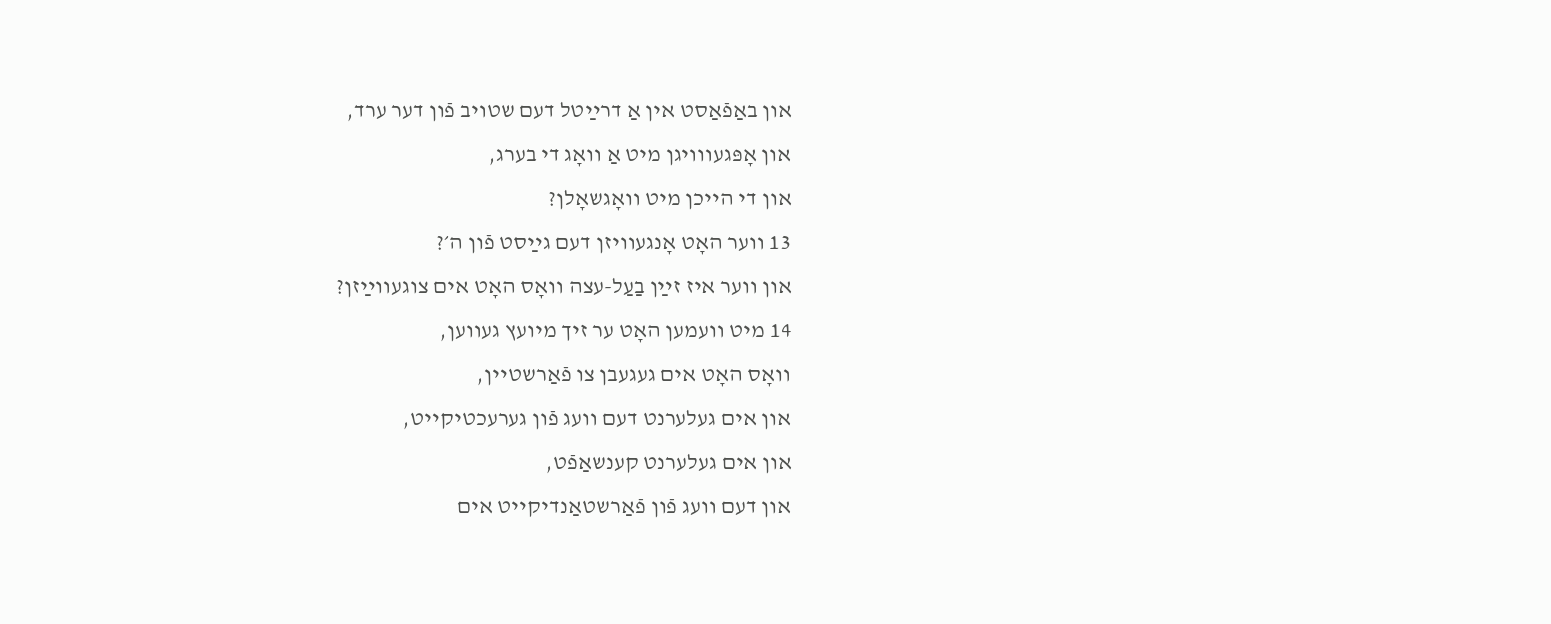און באַפֿאַסט אין אַ דרײַטל דעם שטױב פֿון דער ערד,
און אָפּגעװױגן מיט אַ װאָג די בערג,
און די הײכן מיט װאָגשאָלן?
13 װער האָט אָנגעװיזן דעם גײַסט פֿון ה׳?
און װער איז זײַן בַעַל-עצה װאָס האָט אים צוגעװײַזן?
14 מיט װעמען האָט ער זיך מיועץ געװען,
װאָס האָט אים געגעבן צו פֿאַרשטײן,
און אים געלערנט דעם װעג פֿון גערעכטיקײט,
און אים געלערנט קענשאַפֿט,
און דעם װעג פֿון פֿאַרשטאַנדיקײט אים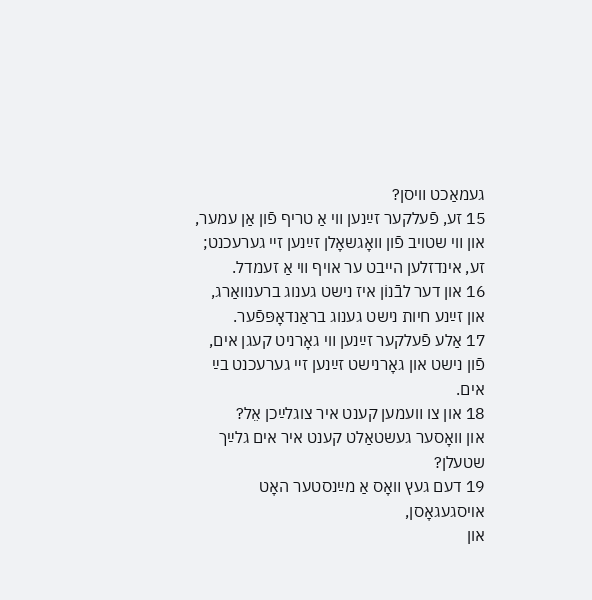געמאַכט װיסן?
15 זע, פֿעלקער זײַנען װי אַ טריף פֿון אַן עמער,
און װי שטױב פֿון װאָגשאָלן זײַנען זײ גערעכנט;
זע, אינדזלען הײבט ער אױף װי אַ זעמדל.
16 און דער לבֿנוֹן איז נישט גענוג ברענװאַרג,
און זײַנע חיות נישט גענוג בראַנדאָפּפֿער.
17 אַלע פֿעלקער זײַנען װי גאָרניט קעגן אים,
פֿון נישט און גאָרנישט זײַנען זײ גערעכנט בײַ אים.
18 און צו װעמען קענט איר צוגלײַכן אֵל?
און װאָסער געשטאַלט קענט איר אים גלײַך שטעלן?
19 דעם געץ װאָס אַ מײַנסטער האָט אױסגעגאָסן,
און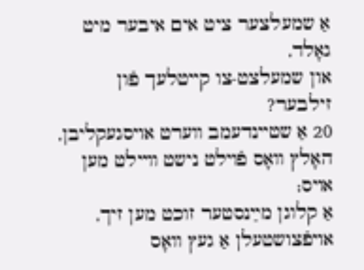אַ שמעלצער ציט אים איבער מיט גאָלד,
און שמעלצט-צו קײטלעך פֿון זילבער?
20 אַ שטײנדעמב װערט אױסגעקליבן,
האָלץ װאָס פֿױלט נישט װײלט מען אױס;
אַ קלוגן מײַנסטער זוכט מען זיך,
אױפֿצושטעלן אַ געץ װאָס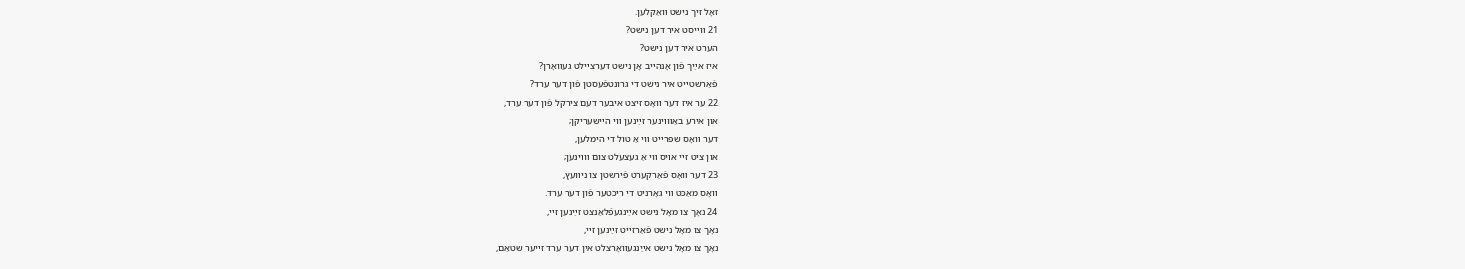זאָל זיך נישט װאַקלען.
21 װײסט איר דען נישט?
הערט איר דען נישט?
איז אײַך פֿון אָנהײב אָן נישט דערצײלט געװאָרן?
פֿאַרשטײט איר נישט די גרונטפֿעסטן פֿון דער ערד?
22 ער איז דער װאָס זיצט איבער דעם צירקל פֿון דער ערד,
און אירע באַװױנער זײַנען װי הײשעריקן;
דער װאָס שפּרײט װי אַ טול די הימלען,
און ציט זײ אױס װי אַ געצעלט צום װױנען;
23 דער װאָס פֿאַרקערט פֿירשטן צו ניװעץ,
װאָס מאַכט װי גאָרניט די ריכטער פֿון דער ערד.
24 נאָך צו מאָל נישט אײַנגעפֿלאַנצט זײַנען זײ,
נאָך צו מאָל נישט פֿאַרזײט זײַנען זײ,
נאָך צו מאָל נישט אײַנגעװאָרצלט אין דער ערד זײער שטאַם,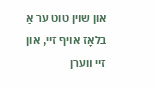און שױן טוט ער אַ בלאָז אױף זײ, און זײ װערן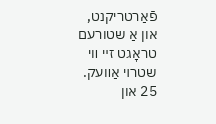פֿאַרטריקנט,
און אַ שטורעם טראָגט זײ װי שטרױ אַװעק.
25 און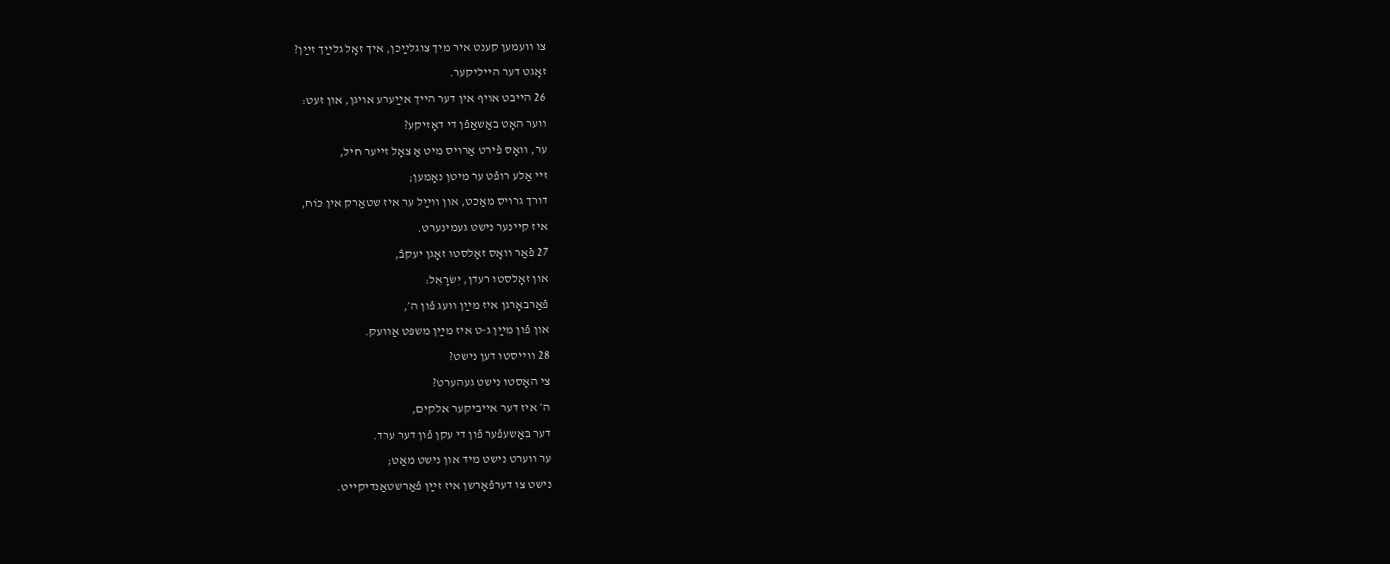צו װעמען קענט איר מיך צוגלײַכן, איך זאָל גלײַך זײַן?
זאָגט דער הײליקער.
26 הײבט אױף אין דער הײך אײַערע אױגן, און זעט:
װער האָט באַשאַפֿן די דאָזיקע?
ער, װאָס פֿירט אַרױס מיט אַ צאָל זײער חיל,
זײ אַלע רופֿט ער מיטן נאָמען;
דורך גרױס מאַכט, און װײַל ער איז שטאַרק אין כּוֹח,
איז קײנער נישט געמינערט.
27 פֿאַר װאָס זאָלסטו זאָגן יעקבֿ,
און זאָלסטו רעדן, יִשׂרָאֵל:
פֿאַרבאָרגן איז מײַן װעג פֿון ה׳,
און פֿון מײַן ג-ט איז מײַן משפּט אַװעק.
28 װײסטו דען נישט?
צי האָסטו נישט געהערט?
ה׳ איז דער אײביקער אלֹקים,
דער באַשעפֿער פֿון די עקן פֿון דער ערד.
ער װערט נישט מיד און נישט מאַט;
נישט צו דערפֿאָרשן איז זײַן פֿאַרשטאַנדיקײט.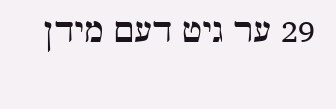29 ער גיט דעם מידן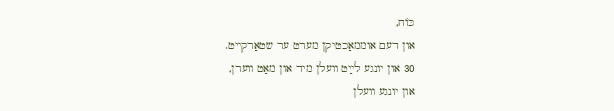כּוֹח,
און דעם אוממאַכטיקן מערט ער שטאַרקײט.
30 און יונגע לײַט װעלן מיד און מאַט װערן,
און יונגע װעלן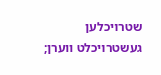שטרױכלען געשטרױכלט װערן;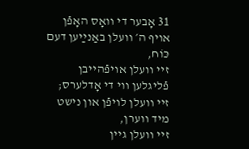31 אָבער די װאָס האָפֿן אױף ה׳ װעלן באַנײַען דעם כּוֹח,
זײ װעלן אױפֿהײבן פֿליגלען װי די אָדלערס;
זײ װעלן לױפֿן און נישט מיד װערן,
זײ װעלן גײן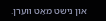און נישט מאַט װערן.